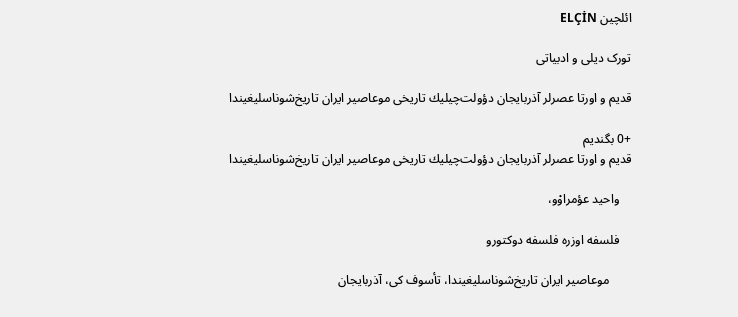ائلچین ELÇİN

تورک دیلی و ادبیاتی

قدیم و اورتا عصرلر آذربایجان دؤولت‌چیلیك تاریخی موعاصیر ایران تاریخ‌شوناسلیغیندا

+0 بگندیم
قدیم و اورتا عصرلر آذربایجان دؤولت‌چیلیك تاریخی موعاصیر ایران تاریخ‌شوناسلیغیندا

    واحید عؤمراوْو،

    فلسفه اوزره فلسفه دوكتورو

       موعاصیر ایران تاریخ‌شوناسلیغیندا، تأسوف كی، آذربایجان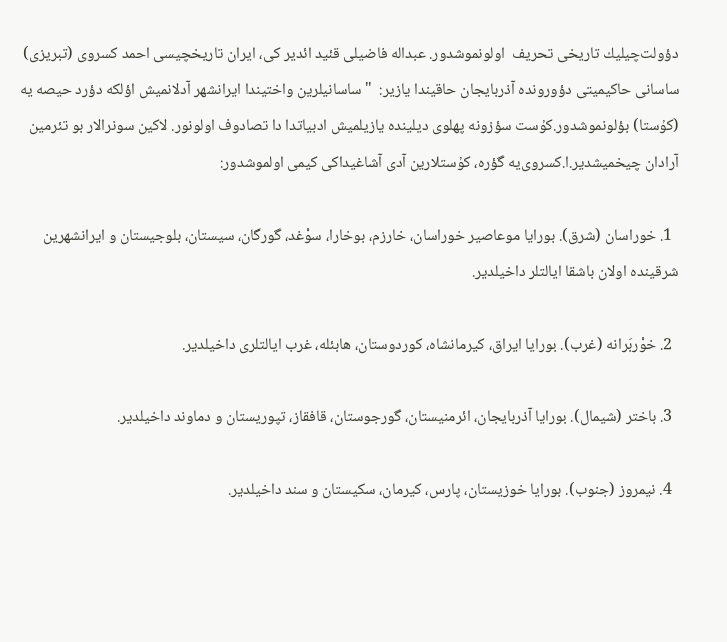دؤولت‌چیلیك تاریخی تحریف  اولونموشدور. عبداله فاضیلی قئید ائدیر كی، ایران تاریخچیسی احمد كسروی (تبریزی) ساسانی حاكیمیتی دؤورونده آذربایجان حاقیندا یازیر:  " ساسانیلرین واختیندا ایرانشهر آدلانمیش اؤلكه دؤرد حیصه یه (كۇستا) بؤلونموشدور.كۇست سؤزونه پهلوی دیلینده یازیلمیش ادبیاتدا دا تصادوف اولونور. لاكین سونرالار بو تئرمین آرادان چیخمیشدیر.ا.كسروی‌یه گؤره، كۇستلارین آدی آشاغیداكی كیمی اولموشدور:

  1. خوراسان (شرق). بورایا موعاصیر خوراسان، خارزم، بوخارا، سوْغد، گورگان، سیستان، بلوجیستان و ایرانشهرین شرقینده اولان باشقا ایالتلر داخیلدیر.

  2. خوْربَرانه (غرب). بورایا ایراق، كیرمانشاه، كوردوستان، هابئله، غرب ایالتلری داخیلدیر.

  3. باختر (شیمال). بورایا آذربایجان، ائرمنیستان، گورجوستان، قافقاز، تپوریستان و دماوند داخیلدیر.

  4. نیمروز (جنوب). بورایا خوزیستان، پارس، كیرمان، سكیستان و سند داخیلدیر.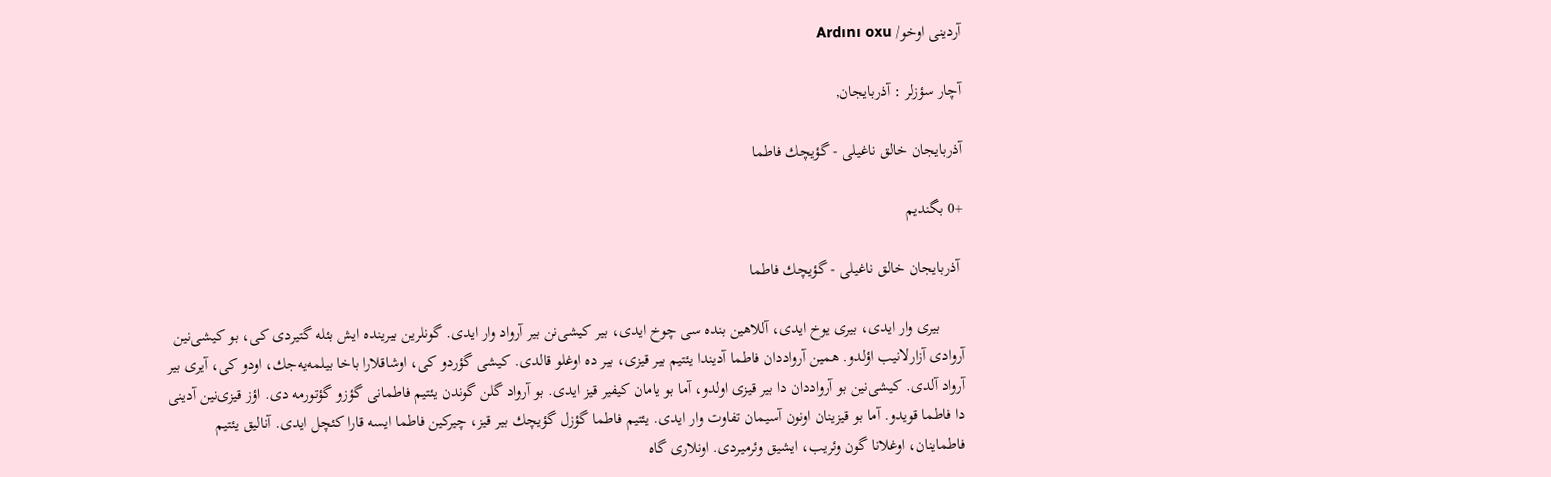آردینی اوخو/ Ardını oxu

آچار سؤزلر : آذربایجان,

آذربایجان خالق ناغیلی - گؤیچك فاطما

+0 بگندیم

 آذربایجان خالق ناغیلی - گؤیچك فاطما

      بیری وار ایدی، بیری یوخ ایدی، آللاهین بنده سی چوخ ایدی، بیر كیشی‌نن بیر آرواد وار ایدی. گونلرین بیرینده ایش بئله گتیردی كی، بو كیشی‌نین آروادی آزارلانیب اؤلدو. همین آرواددان فاطما آدیندا یئتیم بیر قیزی، بیر ده اوغلو قالدی. كیشی گؤردو كی، اوشاقلارا باخا بیلمه‌یه‌جك، اودو كی، آیری بیر آرواد آلدی. كیشی‌نین بو آرواددان دا بیر قیزی اولدو، آما بو یامان كیفیر قیز ایدی. بو آرواد گلن گوندن یئتیم فاطمانی گؤزو گؤتورمه‌ دی. اؤز قیزی‌نین آدینی دا فاطما قویدو. آما بو قیزینان اونون آسیمان تفاوت وار ایدی. یئتیم فاطما گؤزل گؤیچك بیر قیز، چیركین فاطما ایسه قارا كئچل ایدی. آنالیق یئتیم فاطماینان، اوغلانا گون وئریب، ایشیق وئرمیردی. اونلاری گاه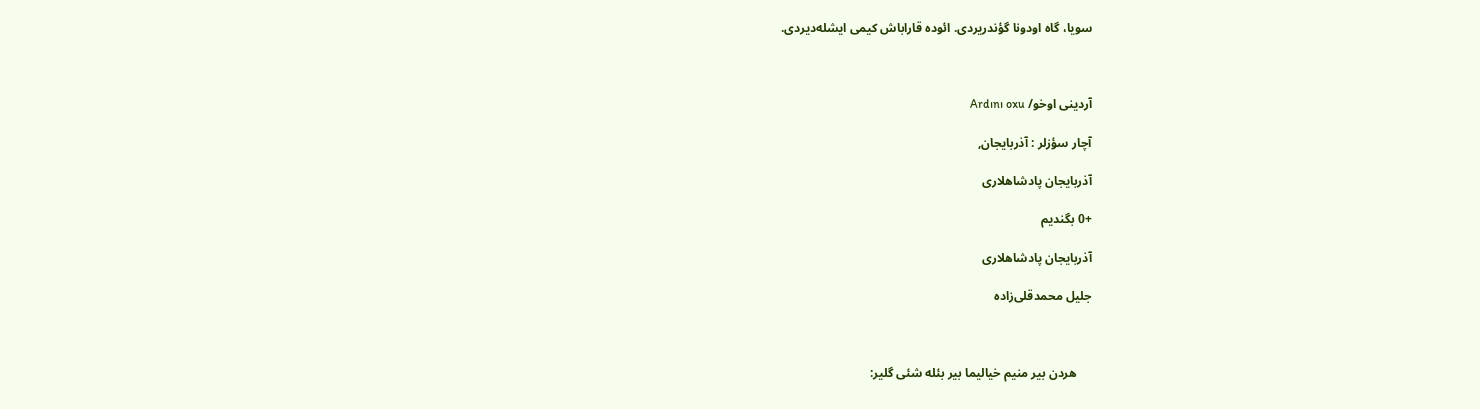سویا، گاه اودونا گؤندریردی. ائوده قاراباش كیمی ایشله‌دیردی.



آردینی اوخو/ Ardını oxu

آچار سؤزلر : آذربایجان,

آذربایجان پادشاهلاری

+0 بگندیم

آذربایجان پادشاهلاری

جلیل محمدقلی‌زاده



     هردن بیر منیم خیالیما بیر بئله شئی گلیر: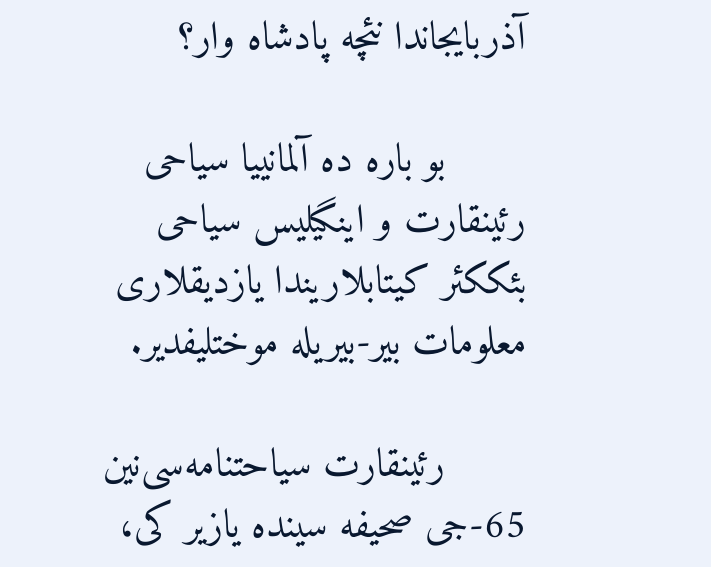آذربایجاندا نئچه پادشاه وار؟

       بو باره ده آلمانییا سیاحی رئینقارت و اینگیلیس سیاحی بئككئر كیتابلاریندا یازدیقلاری معلومات بیر-بیریله موختلیفدیر.

       رئینقارت سیاحتنامه‌سی‌نین 65-جی صحیفه سینده یازیر كی،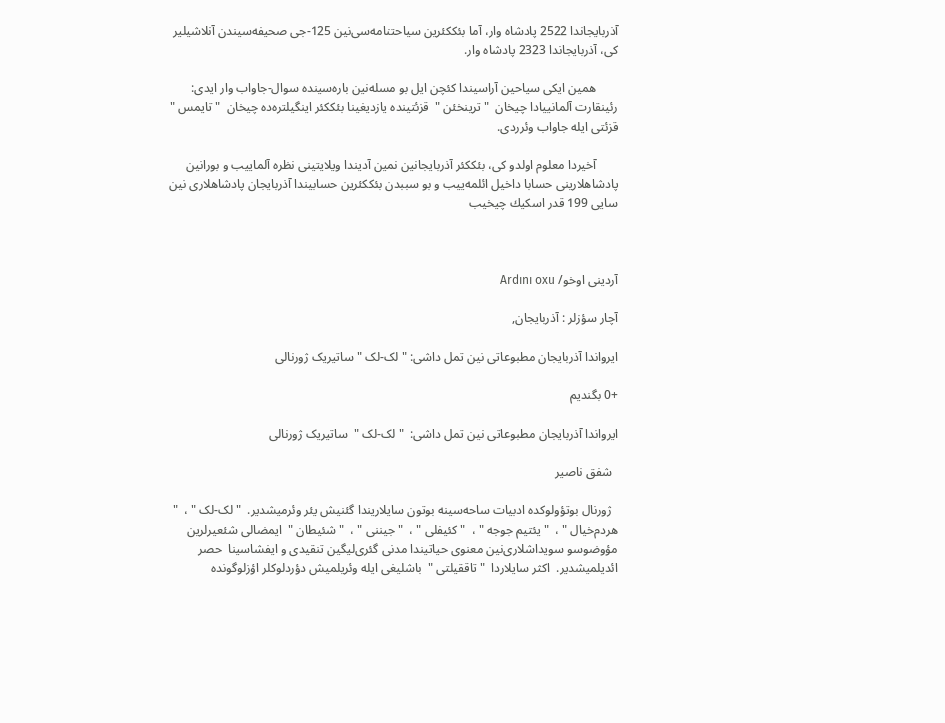آذربایجاندا 2522 پادشاه وار، آما بئككئرین سیاحتنامه‌سی‌نین 125-جی صحیفه‌سیندن آنلاشیلیر كی، آذربایجاندا 2323 پادشاه وار.

       همین ایكی سیاحین آراسیندا كئچن ایل بو مسله‌نین باره‌سینده سوال-جاواب وار ایدی: رئینقارت آلمانییادا چیخان  " ترینخئن "  قزئتینده یازدیغینا بئككئر اینگیلتره‌ده چیخان  " تایمس "  قزئتی ایله جاواب وئرردی.

       آخیردا معلوم اولدو كی، بئككئر آذربایجانین نمین آدیندا ویلایتینی نظره آلماییب و بورانین پادشاهلارینی حسابا داخیل ائلمه‌ییب و بو سببدن بئككئرین حسابیندا آذربایجان پادشاهلاری نین سایی 199 قدر اسكیك چیخیب



آردینی اوخو/ Ardını oxu

آچار سؤزلر : آذربایجان,

ایرواندا آذربایجان مطبوعاتی نین تمل داشی: " لک-لک " ساتیریک ژورنالی

+0 بگندیم

ایرواندا آذربایجان مطبوعاتی نین تمل داشی:  " لک-لک "  ساتیریک ژورنالی

  شفق ناصیر

  ژورنال بوتؤولوکده ادبیات ساحه‌سینه بوتون سایلاریندا گئنیش یئر وئرمیشدیر.  " لک-لک " ،  " هردم‌خیال " ،  " یئتیم جوجه " ،  " کئیفلی " ،  " جیننی " ،  " شئیطان "  ایمضالی شئعیرلرین مؤوضوسو سویداشلاری‌نین معنوی حیاتیندا مدنی گئری‌لیگین تنقیدی و ایفشاسینا  حصر ائدیلمیشدیر.  اکثر سایلاردا  " تاققیلتی "  باشلیغی ایله وئریلمیش دؤردلوکلر اؤزلوگونده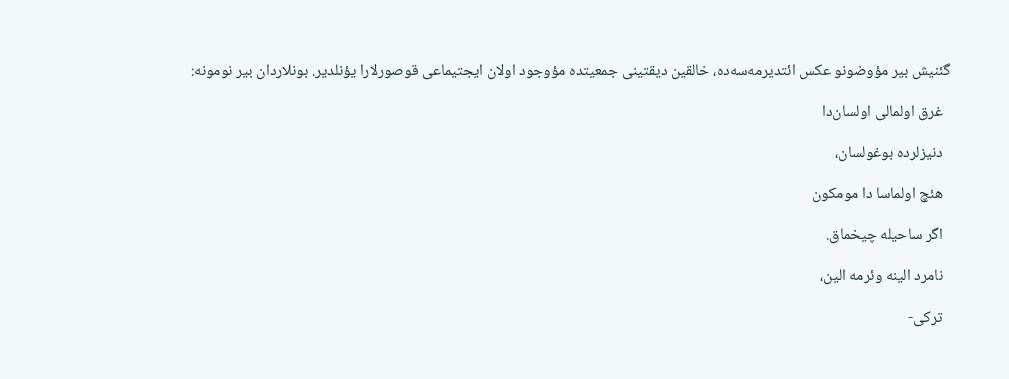گئنیش بیر مؤوضونو عکس ائتدیرمه‌سه‌ده، خالقین دیقتینی جمعیتده مؤوجود اولان ایجتیماعی قوصورلارا یؤنلدیر. بونلاردان بیر نومونه‌:

  غرق اولمالی اولسان‌دا

  دنیزلرده بوغولسان،

  هئچ اولماسا دا مومکون

  اگر ساحیله چیخماق.

  نامرد الینه وئرمه الین،

  ترکی-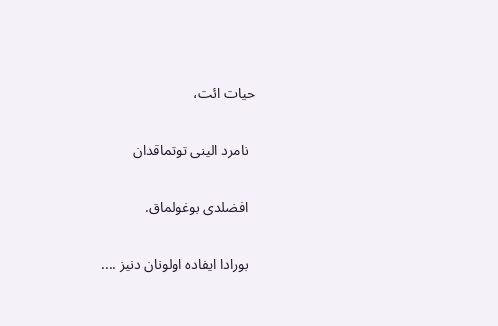حیات ائت،

  نامرد الینی توتماقدان

  افضلدی بوغولماق.

  بورادا ایفاده اولونان دنیز ....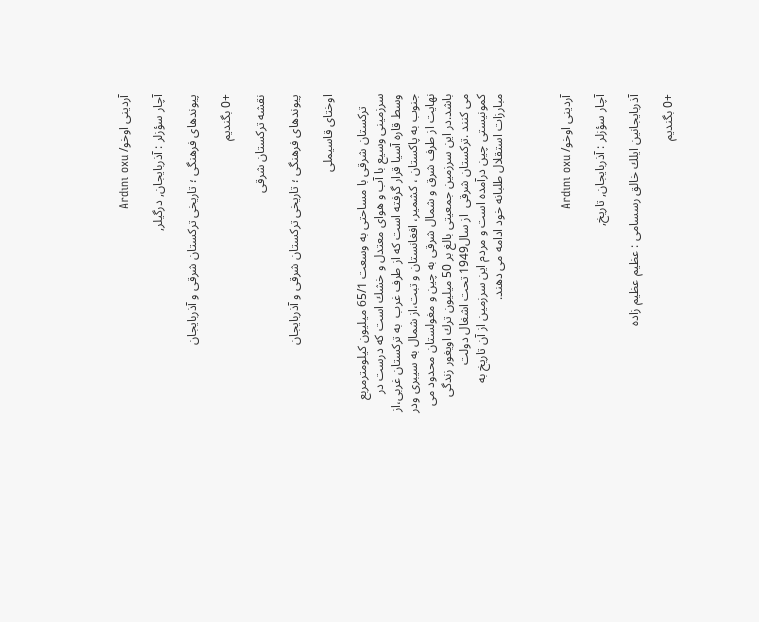آردینی اوخو/ Ardını oxu

آچار سؤزلر : آذربایجان, درگیلر,

پیوندهای فرهنگی ؛ تاریخی تركستان شرقی و آذربایجان

+0 بگندیم

نقشه تركستان شرقی

پیوندهای فرهنگی ؛ تاریخی تركستان شرقی و آذربایجان

اوختای قاسیملی

    تركستان شرقی با مساحتی به وسعت 65/1 میلیون كیلومترمربع سرزمینی وسیع با آب و هوای معتدل و خشك است كه درست در وسط قاره آسیا قرار گرفته است كه از طرف غرب  به تركستان غربی،از جنوب به پاكستان ، كشمیر، افغانستان و تبت،از شمال به سیبری ودر نهایت از طرف شرق و شمال شرقی به چین و مغولستان محدود می باشد.در این سرزمین جمعیتی بالغ بر 50 میلیون ترك اویغور زندگی می كنند .تركستان شرقی  از سال1949 تحت اشغال دولت كمونیستی چین درآمده است و مردم این سرزمین از آن تاریخ به مبارزات استقلال طلبانه خود ادامه می دهند.



آردینی اوخو/ Ardını oxu

آچار سؤزلر : آذربایجان, تاریخ,

آذربایجانین ایلك خالق رسسامی : عظیم عظیم زاده

+0 بگندیم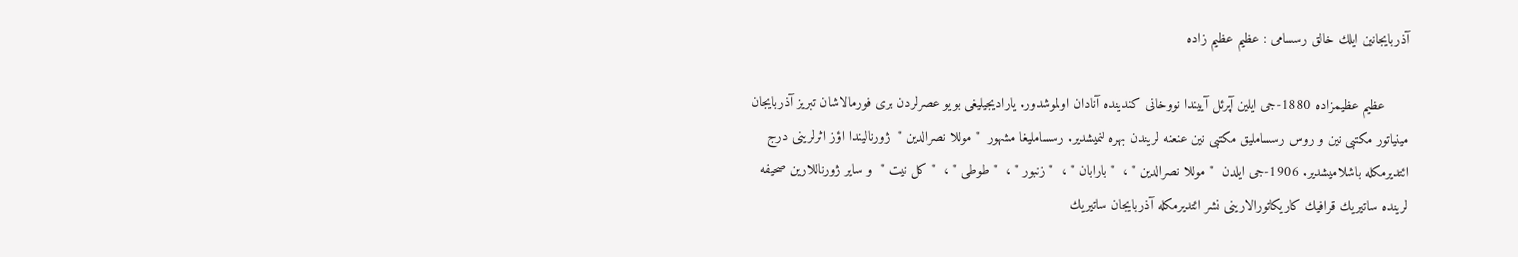آذربایجانین ایلك خالق رسسامی : عظیم عظیم زاده

      عظیم عظیمزاده 1880-جی ایلین آپرئل آییندا نووخانی كندینده آنادان اولموشدور. یارادیجیلیغی بویو عصرلردن بری فورمالاشان تبریز آذربایجان مینیاتور مكتبی نین و روس رسساملیق مكتبی نین عنعنه لریندن بهره لنمیشدیر. رسساملیغا مشهور  " موللا نصرالدین "  ژورنالیندا اؤز اثرلرینی درج ائتدیرمكله باشلامیشدیر. 1906-جی ایلدن  " موللا نصرالدین " ،  " بارابان " ،  " زنبور " ،  " طوطی " ،  " كل نیت "  و سایر ژورناللارین صحیفه لرینده ساتیریك قرافیك كاریكاتورالارینی نشر ائتدیرمكله آذربایجان ساتیریك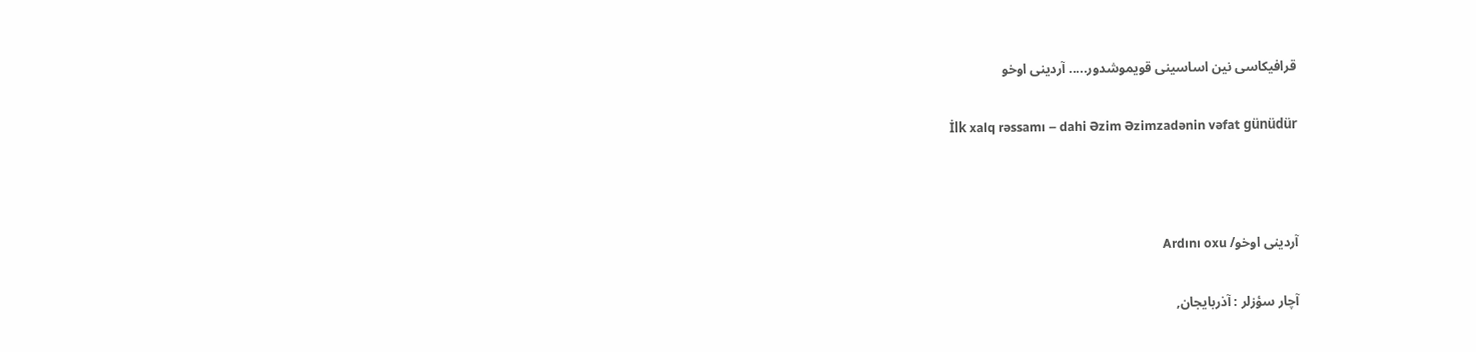قرافیكاسی نین اساسینی قویموشدور..... آردینی اوخو

İlk xalq rəssamı – dahi Əzim Əzimzadənin vəfat günüdür



آردینی اوخو/ Ardını oxu

آچار سؤزلر : آذربایجان,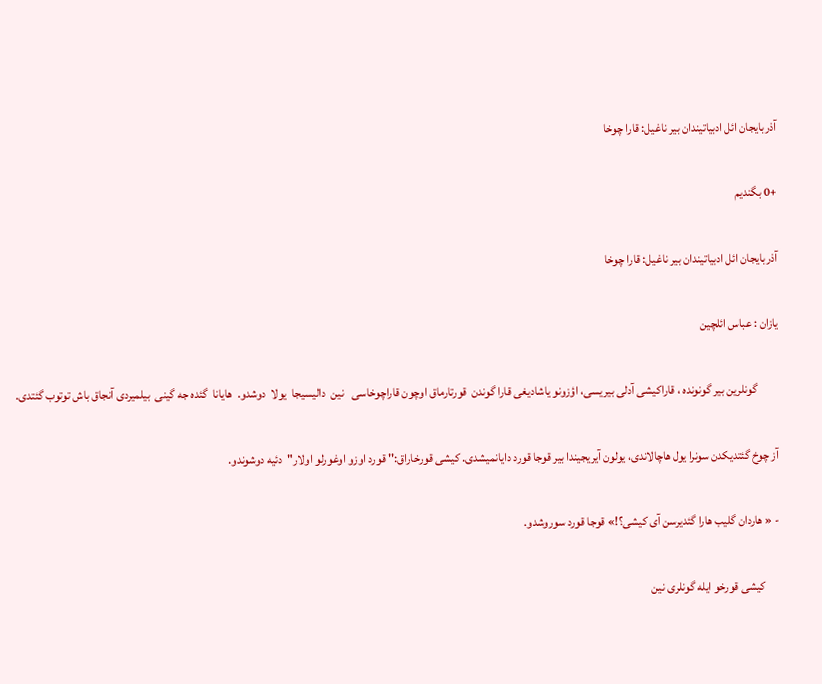آذربایجان ائل ادبیاتیندان بیر ناغیل: قارا چوخا

+0 بگندیم

آذربایجان ائل ادبیاتیندان بیر ناغیل: قارا چوخا

یازان : عباس ائلچین

         گونلرین بیر گونونده ، قاراكیشی آدلی بیریسی، اؤزونو یاشادیغی قارا گوندن  قورتارماق اوچون قاراچوخاسی   نین  دالیسیجا  یولا  دوشدو.  هایانا  گئده جه گینی  بیلمیردی آنجاق باش توتوب گئتدی.

آز چوخ گئتدیكدن سونرا یول هاچالاندی، یولون آیریجیندا بیر قوجا قورد دایانمیشدی. كیشی قورخاراق:'' قورد اوزو اوغورلو اولار"  دئیه دوشوندو.

- « هاردان گلیب هارا گئدیرسن آی كیشی؟!» قوجا قورد سوروشدو.

      كیشی قورخو ایله گونلری نین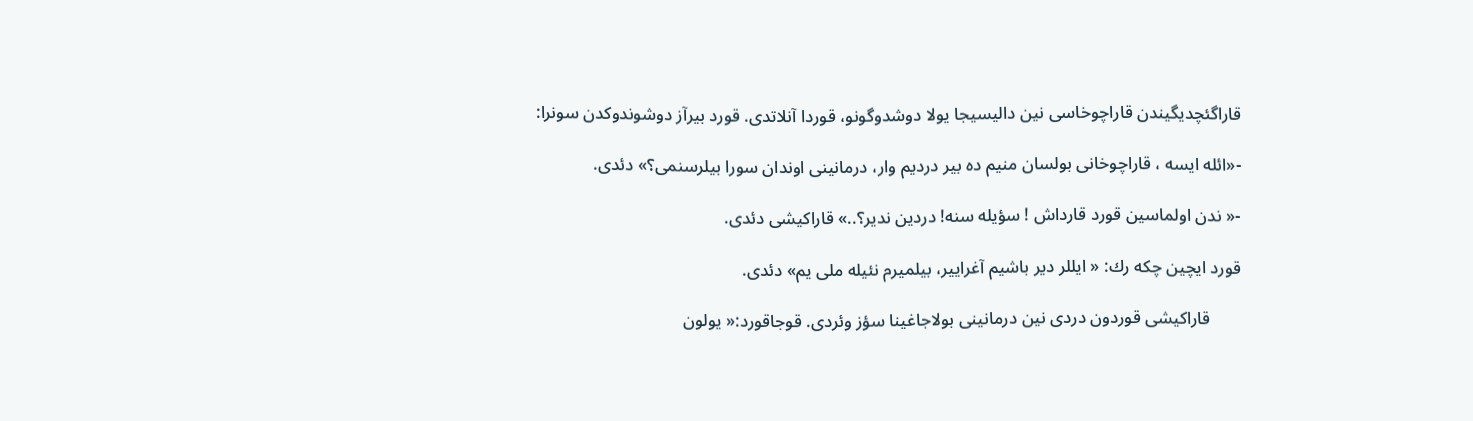قاراگئچدیگیندن قاراچوخاسی نین دالیسیجا یولا دوشدوگونو، قوردا آنلاتدی. قورد بیرآز دوشوندوكدن سونرا:

-«ائله ایسه ، قاراچوخانی بولسان منیم ده بیر دردیم وار، درمانینی اوندان سورا بیلرسنمی؟» دئدی.

-« ندن اولماسین قورد قارداش ! سؤیله سنه! دردین ندیر؟..» قاراكیشی دئدی.

قورد ایچین چكه رك: « ایللر دیر باشیم آغراییر، بیلمیرم نئیله ملی یم» دئدی.

       قاراكیشی قوردون دردی نین درمانینی بولاجاغینا سؤز وئردی. قوجاقورد:« یولون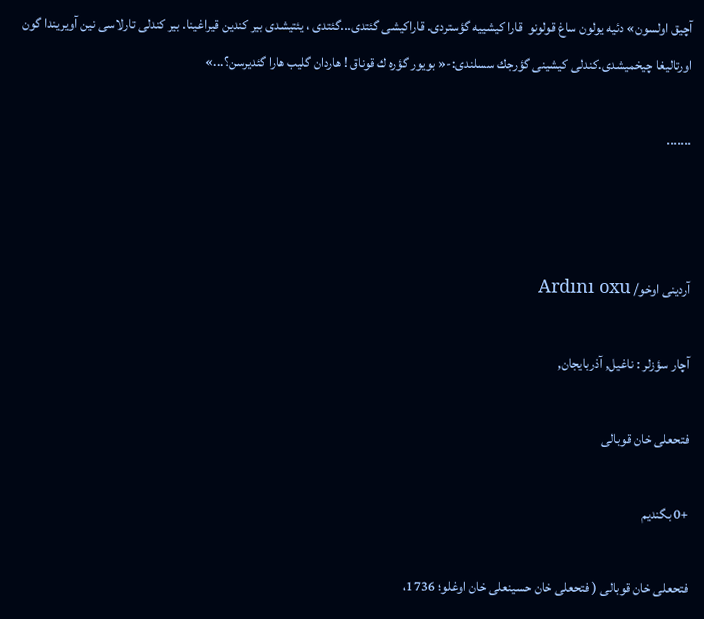آچیق اولسون» دئیه یولون ساغ قولونو  قارا كیشییه گؤستردی. قاراكیشی گئتدی...گئتدی ، یئتیشدی بیر كندین قیراغینا. بیر كندلی تارلاسی نین آویریندا گون اورتالیغا چیخمیشدی.كندلی كیشینی گؤرجك سسلندی:-« بویور گؤره ك قوناق ! هاردان گلیب هارا گئدیرسن؟...»

.......



آردینی اوخو/ Ardını oxu

آچار سؤزلر : ناغیل, آذربایجان,

فتحعلی خان قوبالی

+0 بگندیم

فتحعلی خان قوبالی ( فتحعلی خان حسینعلی خان اوغلو؛ 1736،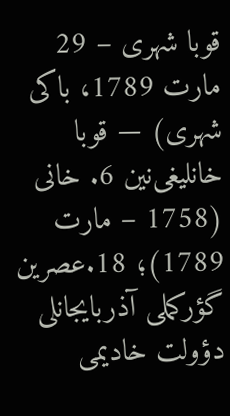قوبا شهری – 29 مارت 1789، باکی شهری) — قوبا خانلیغی‌نین 6. خانی (1758 – مارت 1789)؛ 18.عصرین گؤرکملی آذربایجانلی دؤولت خادیمی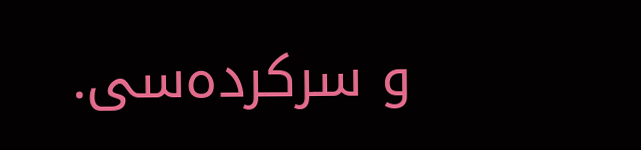و سرکرده‌سی.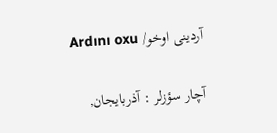آردینی اوخو/ Ardını oxu

آچار سؤزلر : آذربایجان,